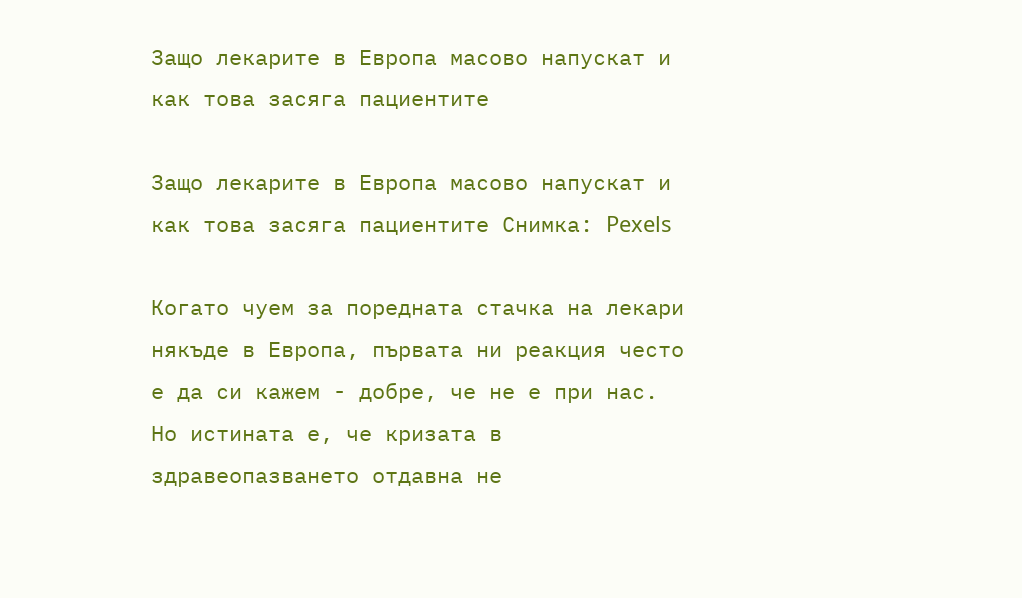Защо лекарите в Европа масово напускат и как това засяга пациентите

Защо лекарите в Европа масово напускат и как това засяга пациентите Снимка: Pexels

Когато чуем за поредната стачка на лекари някъде в Европа, първата ни реакция често е да си кажем - добре, че не е при нас. Но истината е, че кризата в здравеопазването отдавна не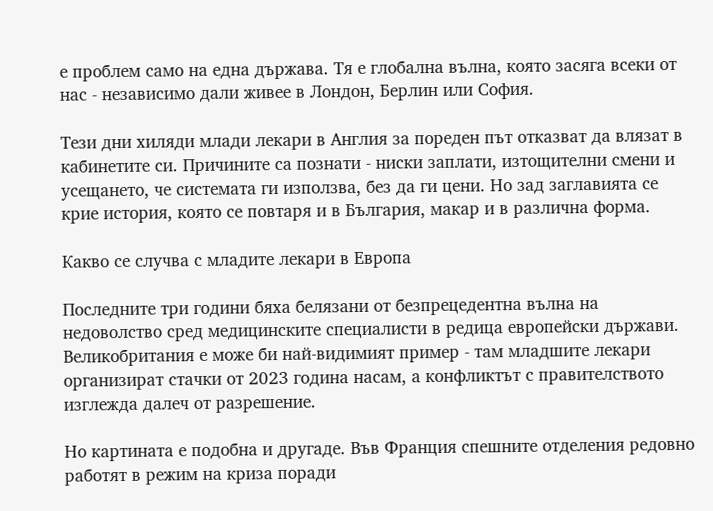е проблем само на една държава. Тя е глобална вълна, която засяга всеки от нас - независимо дали живее в Лондон, Берлин или София.

Тези дни хиляди млади лекари в Англия за пореден път отказват да влязат в кабинетите си. Причините са познати - ниски заплати, изтощителни смени и усещането, че системата ги използва, без да ги цени. Но зад заглавията се крие история, която се повтаря и в България, макар и в различна форма.

Какво се случва с младите лекари в Европа

Последните три години бяха белязани от безпрецедентна вълна на недоволство сред медицинските специалисти в редица европейски държави. Великобритания е може би най-видимият пример - там младшите лекари организират стачки от 2023 година насам, а конфликтът с правителството изглежда далеч от разрешение.

Но картината е подобна и другаде. Във Франция спешните отделения редовно работят в режим на криза поради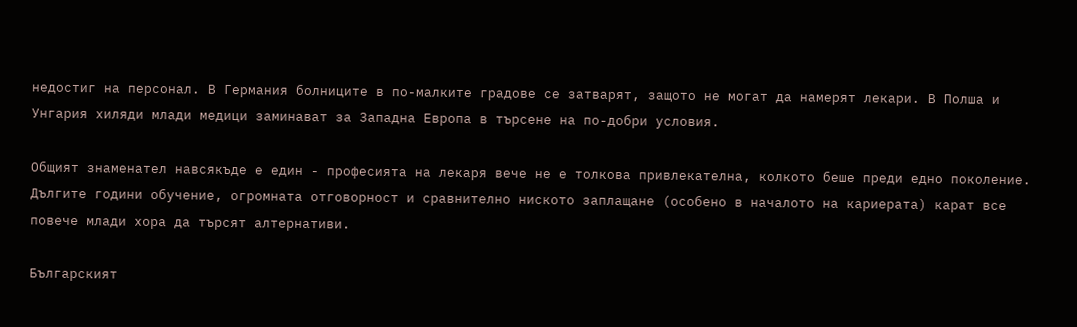недостиг на персонал. В Германия болниците в по-малките градове се затварят, защото не могат да намерят лекари. В Полша и Унгария хиляди млади медици заминават за Западна Европа в търсене на по-добри условия.

Общият знаменател навсякъде е един - професията на лекаря вече не е толкова привлекателна, колкото беше преди едно поколение. Дългите години обучение, огромната отговорност и сравнително ниското заплащане (особено в началото на кариерата) карат все повече млади хора да търсят алтернативи.

Българският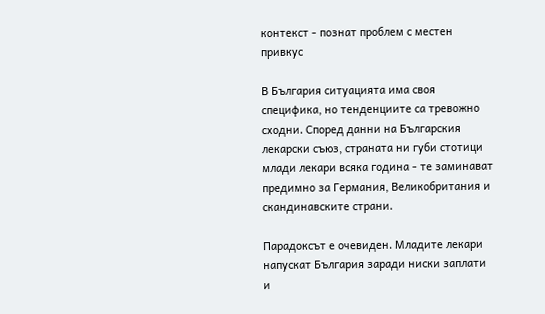контекст - познат проблем с местен привкус

В България ситуацията има своя специфика, но тенденциите са тревожно сходни. Според данни на Българския лекарски съюз, страната ни губи стотици млади лекари всяка година - те заминават предимно за Германия, Великобритания и скандинавските страни.

Парадоксът е очевиден. Младите лекари напускат България заради ниски заплати и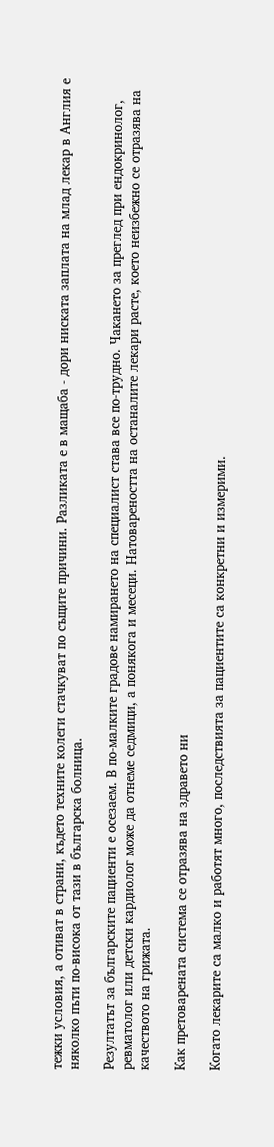тежки условия, а отиват в страни, където техните колеги стачкуват по същите причини. Разликата е в мащаба - дори ниската заплата на млад лекар в Англия е няколко пъти по-висока от тази в българска болница.

Резултатът за българските пациенти е осезаем. В по-малките градове намирането на специалист става все по-трудно. Чакането за преглед при ендокринолог, ревматолог или детски кардиолог може да отнеме седмици, а понякога и месеци. Натовареността на останалите лекари расте, което неизбежно се отразява на качеството на грижата.

Как претоварената система се отразява на здравето ни

Когато лекарите са малко и работят много, последствията за пациентите са конкретни и измерими.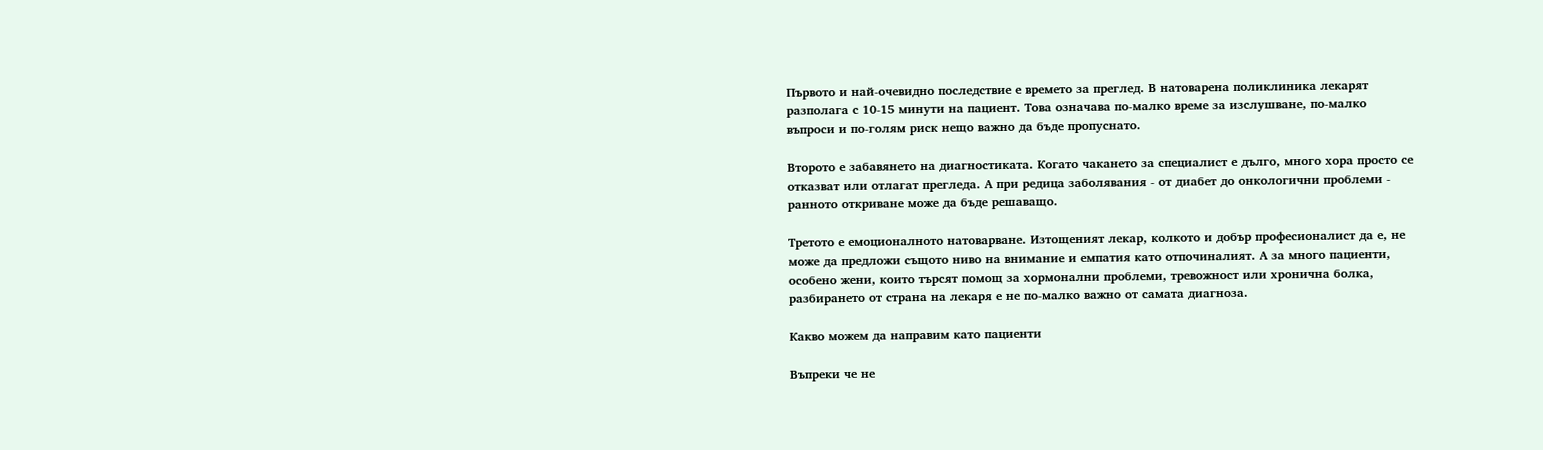Първото и най-очевидно последствие е времето за преглед. В натоварена поликлиника лекарят разполага с 10-15 минути на пациент. Това означава по-малко време за изслушване, по-малко въпроси и по-голям риск нещо важно да бъде пропуснато.

Второто е забавянето на диагностиката. Когато чакането за специалист е дълго, много хора просто се отказват или отлагат прегледа. А при редица заболявания - от диабет до онкологични проблеми - ранното откриване може да бъде решаващо.

Третото е емоционалното натоварване. Изтощеният лекар, колкото и добър професионалист да е, не може да предложи същото ниво на внимание и емпатия като отпочиналият. А за много пациенти, особено жени, които търсят помощ за хормонални проблеми, тревожност или хронична болка, разбирането от страна на лекаря е не по-малко важно от самата диагноза.

Какво можем да направим като пациенти

Въпреки че не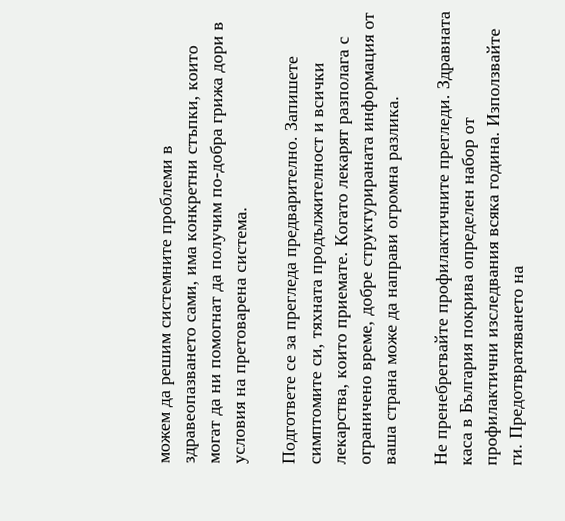можем да решим системните проблеми в здравеопазването сами, има конкретни стъпки, които могат да ни помогнат да получим по-добра грижа дори в условия на претоварена система.

Подгответе се за прегледа предварително. Запишете симптомите си, тяхната продължителност и всички лекарства, които приемате. Когато лекарят разполага с ограничено време, добре структурираната информация от ваша страна може да направи огромна разлика.

Не пренебрегвайте профилактичните прегледи. Здравната каса в България покрива определен набор от профилактични изследвания всяка година. Използвайте ги. Предотвратяването на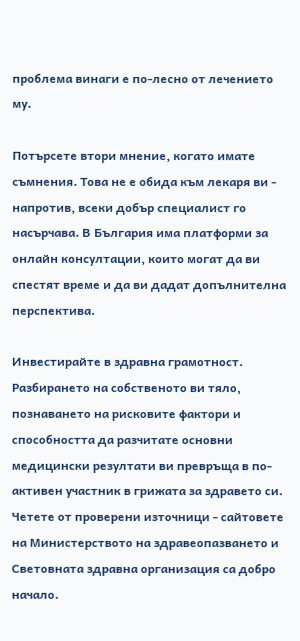проблема винаги е по-лесно от лечението му.

Потърсете втори мнение, когато имате съмнения. Това не е обида към лекаря ви - напротив, всеки добър специалист го насърчава. В България има платформи за онлайн консултации, които могат да ви спестят време и да ви дадат допълнителна перспектива.

Инвестирайте в здравна грамотност. Разбирането на собственото ви тяло, познаването на рисковите фактори и способността да разчитате основни медицински резултати ви превръща в по-активен участник в грижата за здравето си. Четете от проверени източници - сайтовете на Министерството на здравеопазването и Световната здравна организация са добро начало.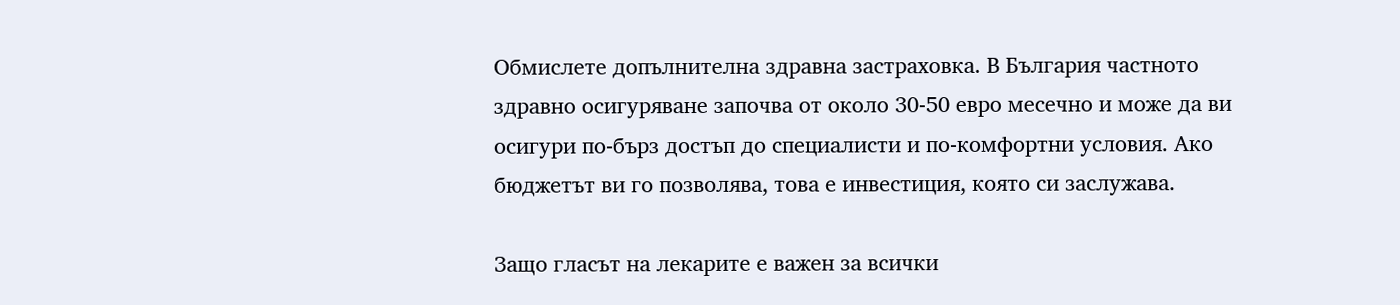Обмислете допълнителна здравна застраховка. В България частното здравно осигуряване започва от около 30-50 евро месечно и може да ви осигури по-бърз достъп до специалисти и по-комфортни условия. Ако бюджетът ви го позволява, това е инвестиция, която си заслужава.

Защо гласът на лекарите е важен за всички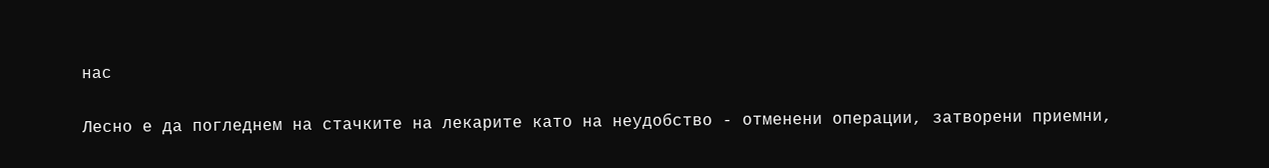нас

Лесно е да погледнем на стачките на лекарите като на неудобство - отменени операции, затворени приемни,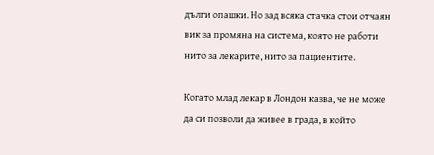дълги опашки. Но зад всяка стачка стои отчаян вик за промяна на система, която не работи нито за лекарите, нито за пациентите.

Когато млад лекар в Лондон казва, че не може да си позволи да живее в града, в който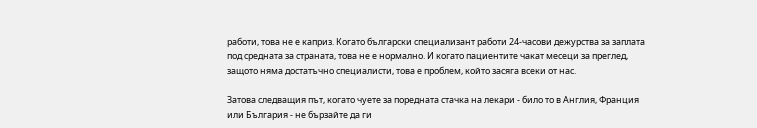работи, това не е каприз. Когато български специализант работи 24-часови дежурства за заплата под средната за страната, това не е нормално. И когато пациентите чакат месеци за преглед, защото няма достатъчно специалисти, това е проблем, който засяга всеки от нас.

Затова следващия път, когато чуете за поредната стачка на лекари - било то в Англия, Франция или България - не бързайте да ги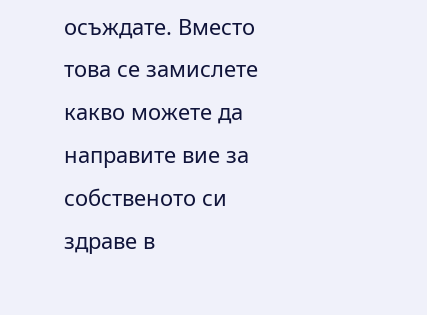осъждате. Вместо това се замислете какво можете да направите вие за собственото си здраве в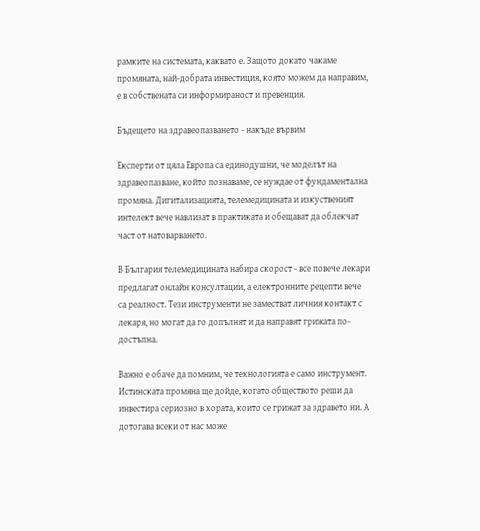рамките на системата, каквато е. Защото докато чакаме промяната, най-добрата инвестиция, която можем да направим, е в собствената си информираност и превенция.

Бъдещето на здравеопазването - накъде вървим

Експерти от цяла Европа са единодушни, че моделът на здравеопазване, който познаваме, се нуждае от фундаментална промяна. Дигитализацията, телемедицината и изкуственият интелект вече навлизат в практиката и обещават да облекчат част от натоварването.

В България телемедицината набира скорост - все повече лекари предлагат онлайн консултации, а електронните рецепти вече са реалност. Тези инструменти не заместват личния контакт с лекаря, но могат да го допълнят и да направят грижата по-достъпна.

Важно е обаче да помним, че технологията е само инструмент. Истинската промяна ще дойде, когато обществото реши да инвестира сериозно в хората, които се грижат за здравето ни. А дотогава всеки от нас може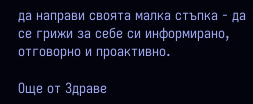да направи своята малка стъпка - да се грижи за себе си информирано, отговорно и проактивно.

Още от Здраве